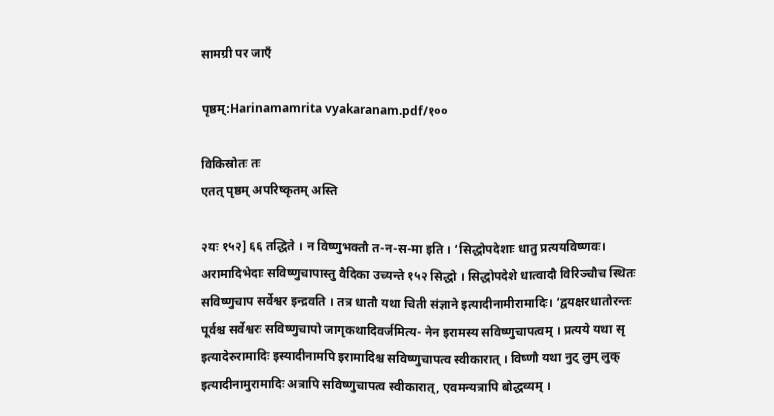सामग्री पर जाएँ

पृष्ठम्:Harinamamrita vyakaranam.pdf/१००

विकिस्रोतः तः
एतत् पृष्ठम् अपरिष्कृतम् अस्ति

२यः १५२] ६६ तद्धिते । न विष्णुभक्तौ त-न-स-मा इति । ‘सिद्धोपदेशाः धातु प्रत्ययविष्णवः। अरामादिभेदाः सविष्णुचापास्तु वैदिका उच्यन्ते १५२ सिद्धो । सिद्धोपदेशे धात्वादौ विरिञ्चौच स्थितः सविष्णुचाप सर्वेश्वर इन्द्रवति । तत्र धातौ यथा चिती संज्ञाने इत्यादीनामीरामादिः। ‘द्वयक्षरधातोरन्तः पूर्वश्च सर्वेश्वरः सविष्णुचापो जागृकथादिवर्जमित्य- नेन इरामस्य सविष्णुचापत्वम् । प्रत्यये यथा सृ इत्यादेरुरामादिः इस्यादीनामपि इरामादिश्च सविष्णुचापत्व स्वीकारात् । विष्णौ यथा नुट् लुम् लुक् इत्यादीनामुरामादिः अत्रापि सविष्णुचापत्व स्वीकारात्, एवमन्यत्रापि बोद्धव्यम् ।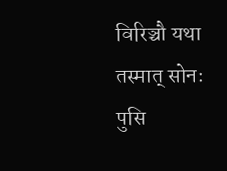विरिञ्चौ यथा तस्मात् सोनः पुसि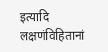इत्यादि लक्षणंविहितानां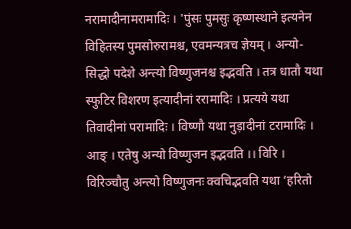नरामादीनामरामादिः । 'पुंसः पुमसुः कृष्णस्थाने इत्यनेन विहितस्य पुमसोरुरामश्च, एवमन्यत्रच ज्ञेयम् । अन्यो-सिद्धो पदेशे अन्त्यो विष्णुजनश्च इद्भवति । तत्र धातौ यथा स्फुटिर विशरण इत्यादीनां ररामादिः । प्रत्यये यथा तिवादीनां परामादिः । विष्णौ यथा नुड़ादीनां टरामादिः । आङ् । एतेषु अन्यो विष्णुजन इद्भवति ।। विरि । विरिञ्चौतु अन्त्यो विष्णुजनः क्वचिद्भवति यथा ‘हरितो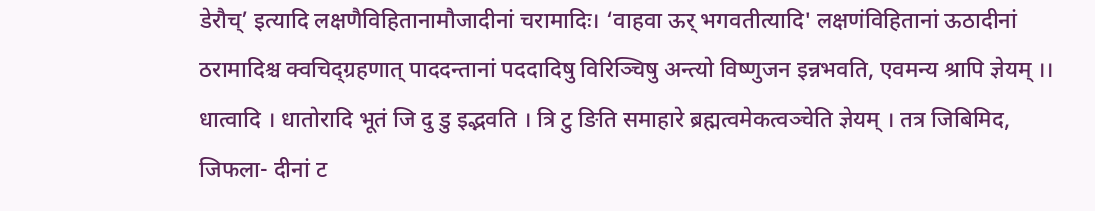डेरौच्’ इत्यादि लक्षणैविहितानामौजादीनां चरामादिः। ‘वाहवा ऊर् भगवतीत्यादि' लक्षणंविहितानां ऊठादीनां ठरामादिश्च क्वचिद्ग्रहणात् पाददन्तानां पददादिषु विरिञ्चिषु अन्त्यो विष्णुजन इन्नभवति, एवमन्य श्रापि ज्ञेयम् ।। धात्वादि । धातोरादि भूतं जि दु डु इद्भवति । त्रि टु ङिति समाहारे ब्रह्मत्वमेकत्वञ्चेति ज्ञेयम् । तत्र जिबिमिद, जिफला- दीनां ट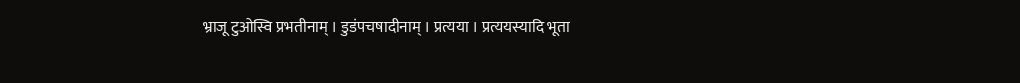भ्राजू टुओस्वि प्रभतीनाम् । डुडंपचषादीनाम् । प्रत्यया । प्रत्ययस्यादि भूता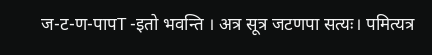ज-ट-ण-पापT -इतो भवन्ति । अत्र सूत्र जटणपा सत्यः। पमित्यत्र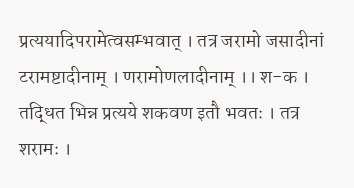प्रत्ययादिपरामेत्वसम्भवात् । तत्र जरामो जसादीनां टरामष्टादीनाम् । णरामोणलादीनाम् ।। श-क । तद्धित भिन्न प्रत्यये शकवण इतौ भवतः । तत्र शरामः ।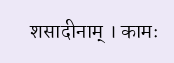शसादीनाम् । कामः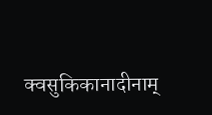क्वसुकिकानादीनाम्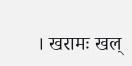। खरामः खल्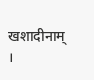खशादीनाम् ।